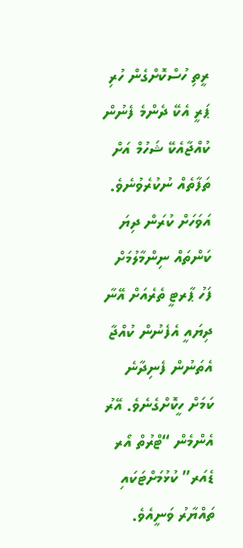ރީތި ހުސްކޮށްގެން ހުރި ޕަރީ އެކޭ ދެންމެ ފެނުން ކުއްޖާއެކޭ ޝަހުމް އަށް ތަފާތެއް ނުކުރެވުނެވެ. އަވަހަށް ކުރަން ދިޔަ ކަންތައް ނިންމާލުމަށް ފަހު ޕާރޓީ ތެރެއަށް އޭނާ ދިޔައީ އެފެނުން ކުއްޖާ އެތަނުން ފެނިދާނެ ކަމަށް ހީކޮށްގެނެވެ. އޭރު އެންމެން “ޓްރުތް އޯރ ޑެއަރ” ކުޅުމަށްޓަކައި ތައްޔާރު ވަނީއެވެ.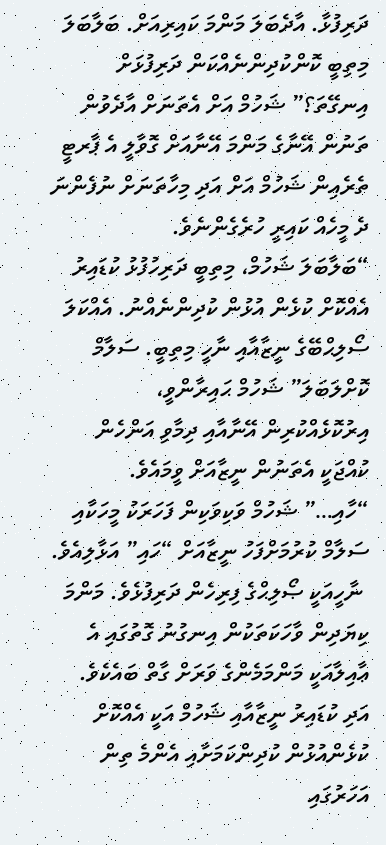ދަރިފުޅާ. އާދެބަލަ މަންމަ ކައިރިއަށް. ބަލާބަލަ މިތިބީ ކޮންކުދިންނެއްކަން ދަރިފުޅަށް އިނގޭތަ؟” ޝަހުމް އަށް އެތަނަށް އާދެވުން ތަނުން އޭނާގެ މަންމަ އޭނާއަށް ގޮވާލީ އެ ޕާރޓީ ތެރެއިން ޝަހުމް އަށް އަދި މިހާތަނަށް ނުފެންނަ ދެ މީހެއް ކައިރީ ހުރެގެންނެވެ.
“ބަލާބަލަ ޝަހުމް، މިތިބީ ދަރިހުފުޅު ކުޑައިރު އެއްކޮށް ކުޅެން އުޅުން ކުދިންނެއްނު. އެއްކަލަ ސޯލިޙްބޭގެ ނީޒާއާއި ނާހީ މިތިބީ. ސަލާމް ކޮށްލަބަލަ” ޝަހުމް ޙައިރާންވީ، އިރުކޮޅެއްކުރިން އޭނާއާއި ދިމާވި އަންހެން ކުއްޖަކީ އެތަނުން ނީޒާއަށް ވީމައެވެ.
“ހާއި…” ޝަހުމް ވަކިވަކިން ފަހަރަކު މީހަކާއި ސަލާމް ކުރުމަށްފަހު ނީޒާއަށް “ހައި” އަޅާލިއެވެ.
 ނާހީއަކީ ޞޯލިޙްގެ ފިރިހެން ދަރިފުޅެވެ. މަންމަ ކިޔަދިން ވާހަކަތަކުން އިނގުނު ގޮތުގައި އެ ޢާއިލާއަކީ މަންމަމެންގެ ވަރަށް ގާތް ބައެކެވެ. އަދި ކުޑައިރު ނީޒާއާއި ޝަހުމް އަކީ އެއްކޮށް ކުޅެންއުޅުން ކުދިންކަމަށާއި އެންމެ ތިން އަހަރުގައި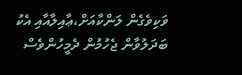ވަކިވެގެން ލަންކާއަށް،ޢާއިލާއާއި އެކު ބަދަލުވާން ޖެހުމުން ދެމީހުންވެސް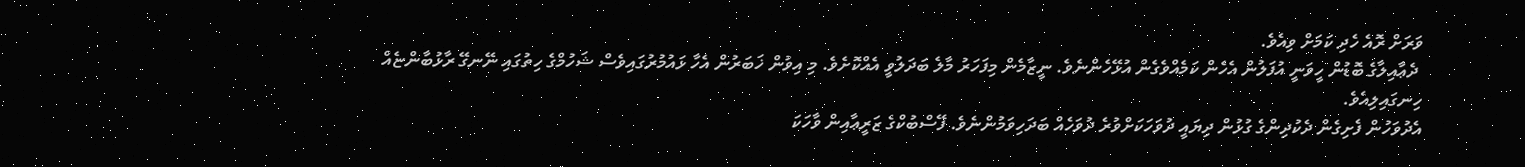ވަރަށް ރޮއެ ހެދި ކަމަށް ވިއެވެ.
 ދެޢާއިލާގެ ބޮޑުން ހީވަނީ އުފަލުން އެހެން ކަމެއްވެގެން އުޅޭހެންނެވެ. ނީޒާމެން މިފަހަރު މާލެ ބަދަލުވީ އެއްކޮށެވެ. މި އިވުން ޚަބަރުން އެހާ ޅައުމުރުގައިވެސް ޝަހުމްގެ ހިތުގައި ނޭނގޭ ރާޅުބާންޏެއް ހިނގައިލިއެވެ.
އެދުވަހުން ފެށިގެން ދެކުދިންގެ ގުޅުން ދިޔައީ ދުވަހަކަށްވުރެ ދުވަހެއް ބަދަހިވަމުންނެވެ. ފޭސްބުކްގެ ޒަރީޢާއިން ވާހަކަ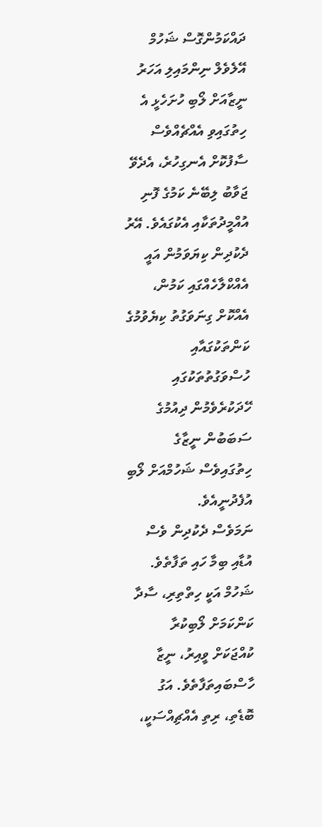ދައްކަމުންގޮސް ޝަހުމް އޭލެވެލް ނިންމައިލި އަހަރު ނީޒާއަށް ލޯބި ހުށަހެޅީ އެ ހިތުގައިވި އެއްޗެއްވެސް ސާފުކޮށް އެނގިހުރެ، އެދެވޭ ޖަވާބު ލިބޭނެ ކަމުގެ ފޮނި އުއްމީދުތަކާއި އެކުގައެވެ. އޭރު ދެކުދިން ކިޔަވަމުން އައީ އެއްކްލާހެއްގައި ކަމުން، އެއްކޮށް ގިނަވަގުތު ކިޔެވުމުގެ ކަންތަކުގައާއި ހުސްވަގުތުތަކުގައި ހޭދަކުރެވެމުން ދިއުމުގެ ސަބަބުން ނީޒާގެ ހިތުގައިވެސް ޝަހުމްއަށް ލޯބި އުފެދުނީއެވެ.
ނަމަވެސް ދެކުދިން ވެސް އުޑާއި ބިމާ ހައި ތަފާތެވެ. ޝަހުމް އަކީ ހިތްތިރި، ސާދާ ކަންކަމަށް ލޯބިކުރާ ކުއްޖަކަށް ވީއިރު، ނީޒާ ހާސްބައިތަފާތެވެ. އަގު ބޮޑެތި، ރިތި އެއްޗިއްސަކީ،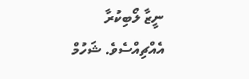ނީޒާ ލޯބިކުރާ އެއްޗިއްސެވެ. ޝަހުމް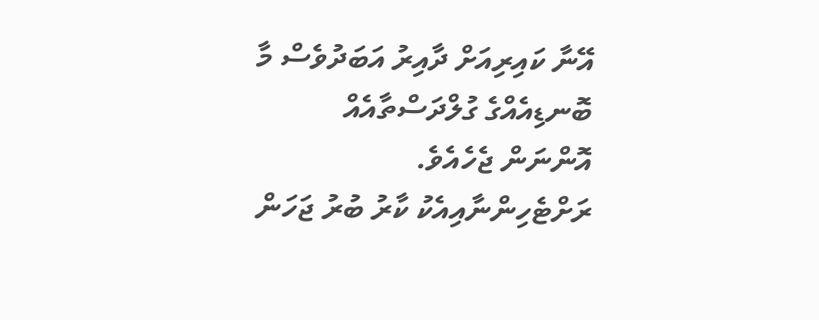އޭނާ ކައިރިއަށް ދާއިރު އަބަދުވެސް މާ ބޮނޑިއެއްގެ ގުލްދަސްތާއެއް އޮންނަން ޖެހެއެވެ. ރަށްޓެހިންނާއިއެކު ކާރު ބުރު ޖަހަން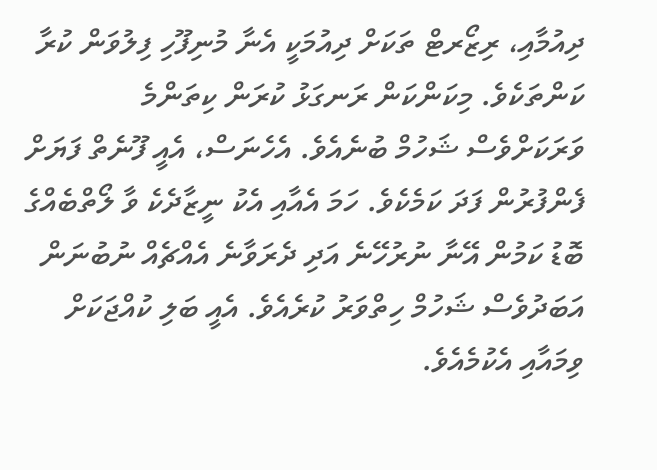ދިއުމާއި، ރިޒޯރޓް ތަކަށް ދިއުމަކީ އެނާ މުނިފޫހި ފިލުވަން ކުރާ ކަންތަކެވެ. މިކަންކަން ރަނގަޅު ކުރަން ކިތަންމެ ވަރަކަށްވެސް ޝަހުމް ބުނެއެވެ. އެހެނަސް، އެއީ ފޫނެތް ފަޔަށް ފެންފުރުން ފަދަ ކަމެކެވެ. ހަމަ އެއާއި އެކު ނީޒާދެކެ ވާ ލޯތްބެއްގެ ބޮޑު ކަމުން އޭނާ ނުރުހޭނެ އަދި ދެރަވާނެ އެއްޗެއް ނުބުނަން އަބަދުވެސް ޝަހުމް ހިތްވަރު ކުރެއެވެ. އެއީ ބަލި ކުއްޖަކަށް ވިމައާއި އެކުމެއެވެ.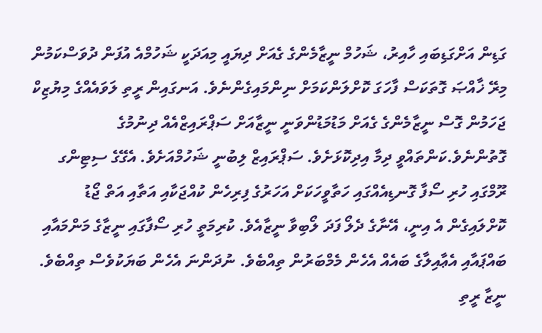ގަޑިން އަށްގަޑިބައި ހާއިރު، ޝަހުމް ނީޒާމެންގެ ގެއަށް ދިޔައީ މިއަދަކީ ޝަހުމްއެ އުފަން ދުވަސްކަމުން މިރޭ ޚާއްޞަ ގޮތަކަސް ފާހަގަ ކޮށްލަންކަމަށް ނިންމައިގެންނެވެ. އަނގައިން ރީތި ލަވައެއްގެ މިޔުޒިކް ޖަހަމުން ގޮސް ނީޒާމެންގެ ގެއަށް މަޑުމަޑުންވަނީ ނީޒާއަށް ސަޕްރައިޒްއެއް ދިނުމުގެ ގޮތުންނެވެ.ކަންތައްވީ ދިމާ އިދިކޮޅަށެވެ. ސަޕްރައިޒް ލިބުނީ ޝަހުމްއަށެވެ. އެގޭގެ ސިޓިންގ ރޫމްގައި ހުރި ސޯފާ ގޮނޑިއެއްގައި ހަތާވީހަކަށް އަހަރުގެ ފިރިހެން ކުއްޖަކާއި އަތާއި އަތް ޖޯޑު ކޮށްލައިގެން އެ އިނީ، އޭނާގެ ދެލޯ ފަދަ ލޯބިވާ ނީޒާއެވެ. ކުރިމަތީ ހުރި ސޯފާގައި ނީޒާގެ މަންމައާއި ބައްޕައާއި އެޢާއިލާގެ ބައެއް އެހެން މެމްބަރުން ތިއްބެވެ. ނުދަންނަ އެހެން ބަޔަކުވެސް ތިއްބެވެ. ނީޒާ ރީތި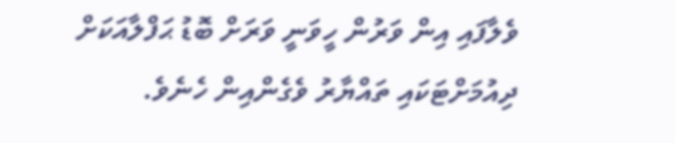ވެލާފައި އިން ވަރުން ހީވަނީ ވަރަށް ބޮޑު ޙަފްލާއަކަށް ދިއުމަށްޓަކައި ތައްޔާރު ވެގެންއިން ހެނެވެ.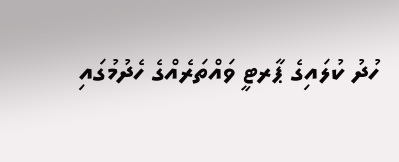ހުދު ކުލައިގެ ޕާރޓީ ވައްތަރެއްގެ ހެދުމުގައި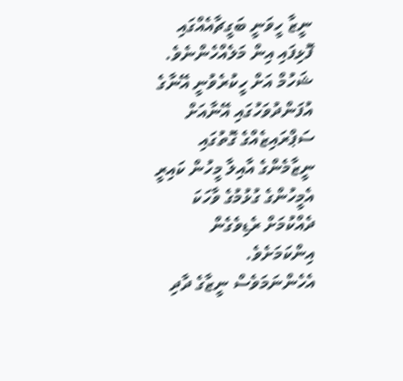ނީޒާ ހީވަނީ ބަގީޗާއެއްގައި ފޮޅިފައި އިން މަލެއްހެންނެވެ. ޝަހުމް އަށް ހީކުރެވުނީ އޭނާގެ އުފަންދުވަހުގައި އޭނާއަށް ސަޕްރައިޒެއްގެ ގޮތުގައި ނީޒާމެންގެ އާއިލާ މީހުން ކައިރީ އެމީހުންގެ ގުޅުމުގެ ވާހަކަ ދެއްކުމަށް ރެޑިވެގެން އިންކަމަށެވެ.
އެހެންނަމަވެސް ނީޒާގެ ދާދި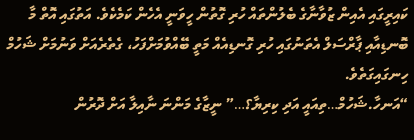ކައިރީގައި އެއިން ޒުވާނާގެ ބެލުންތައް ހުރި ގޮތުން ހީވަނީ އެހެން ކަމެކެވެ. އަތުގައި އޮތް މާ ބޮނޑިއާއި ޕާރްސަލް އެތަނުގައި ހުރި ގޮނޑިއެއް މަތީ ބޭއްވުމަށްފަހު، ގެތެރެއަށް ވަނުމަށް ޝަހުމް ހިނގައިގަތެވެ.
“އަނހާ.ޝަހުމް…ތިއައީ އަދި ކިރިޔާ؟…” ނީޒާގެ މަންނަ ނާއިލާ އަށް ދޮރުން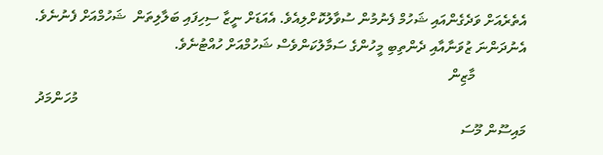އެތެރެއަށް ވަދެގެންއައި ޝަހުމް ފެނުމުން ސުވާލުކޮށްލިއެވެ. އެއަޑަށް ނީޒާ ސިހިފައި ބަލާލިތަން  ޝަހުމްއަށް ފެނުނެވެ. އެނުދަންނަ ޒުވަނާއާއި ދެންތިބި މީހުންގެ ސަމާލުކަންވެސް ޝަހުމްއަށް ހުއްޓުނެވެ.
              މާޒިން
                                                                                                                           މުހަންމަދު މައިސޫން މޫސަ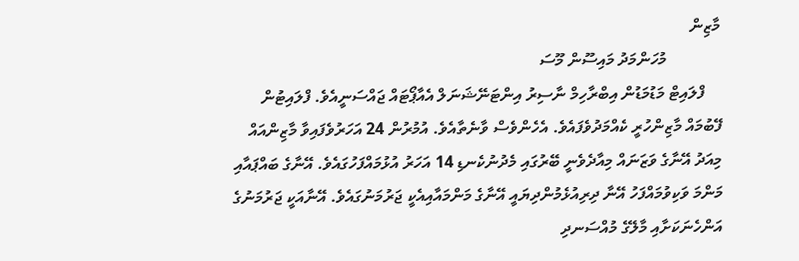މާޒިން
             މުހަންމަދު މައިސޫން މޫސަ
    ފްލައިޓް މަޑުމަޑުން އިބްރާހިމް ނާސިރު އިންޓަނޭޝަނަލް އެއާޕޯޓައް ޖައްސަނީއެވެ. ފްލައިޓުން ފޭބުމައް މާޒިންހުރީ ކެއްމަދުވެފައެވެ. އެހެންވެސް ވާނެތާއެވެ. އުމުރުން 24 އަހަރުވެފައިވާ މާޒިންއައް މިއަދު އޭނާގެ ވަޒަނައް މިއާދެވެނީ ބޭރުގައި މެދުނުކެނޑި 14 އަހަރު އުޅުމައްފަހުގައެވެ. އޭނާގެ ބައްޕައާއި މަންމަ ވަކިވުމައްފަހު އޭނާ ދިރިއުޅެމުންދިޔައީ އޭނާގެ މަންމައާއިއެކީ ޖަރުމަނުގައެވެ. އޭނާއަކީ ޖަރުމަނުގެ އަންހެނަކަށާއި މާލޭގެ މުއްސަނދި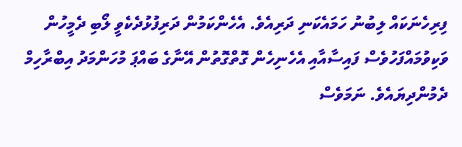ފިރިހެނަކައް ލިބުނު ހަމައެކަނި ދަރިއެވެ. އެހެންކަމުން ދަރިފުޅުދެކެވީ ލޯބި ދެމީހުން ވަކިވުމައްފަހުވެސް ފައިސާއާއި އެހެނިހެން ގޮތްގޮތުން އޭނާގެ ބައްޕަ މުހަންމަދު އިބްރާހިމް ދެމުންދިޔައެވެ. ނަމަވެސް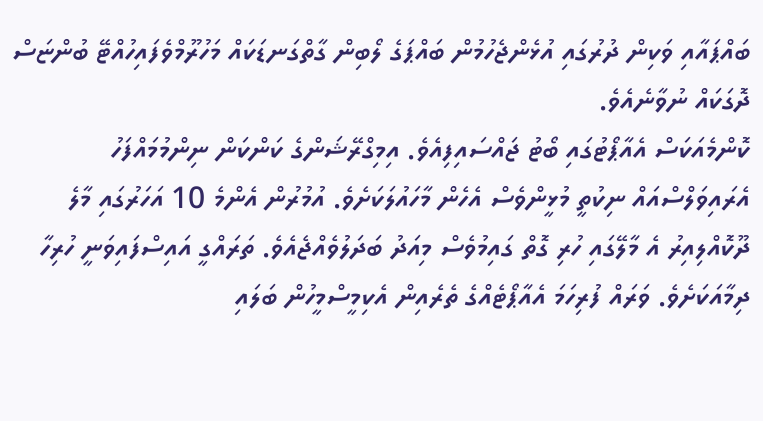ބައްޕައާއި ވަކިން ދުރުގައި އުޅެންޖެހުމުން ބައްޕަގެ ލޯބިން ގާތްގަނޑަކައް މަހުރޫމްވެފައިހުއްޓޭ ބުންޏަސް ދޮގަކައް ނުވާނެއެވެ.
ކޮންމެއަކަސް އެއާޕޯޓުގައި ބޯޓު ޖައްސައިފިއެވެ. އިމިގްރޭޝަންގެ ކަންކަން ނިންމުމައްފަހު އެރައިވަލްސްއައް ނިކުތީ މުޅީންވެސް އެހެން މާހައުލަކަށެވެ. އުމުރުން އެންމެ 10 އަހަރުގައި މާލެ ދޫކޮއްލިއިރު އެ މާލޭގައި ހުރި ގޮތް ގައިމުވެސް މިއަދު ބަދަލުވެއްޖެއެވެ. ތަރައްގީ އައިސްފައިވަނީ ހުރިހާ ދިމާއަކަށެވެ. ވަރައް ފުރިހަމަ އެއާޕޯޓެއްގެ ތެރެއިން އެކިމީސްމީހުން ބަލައި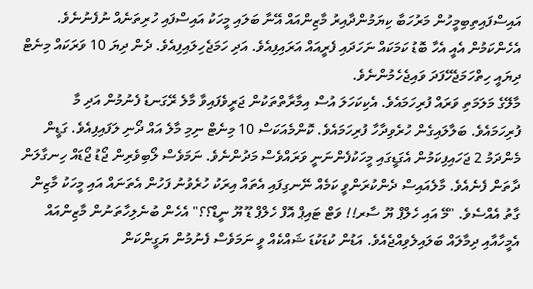އައިސްފައިތިބިމީހުން މަރުހަބާ ކިޔަމުންދާއިރު މާޒިންއައް އޭނާ ބަލައި މީހަކު އައިސްފައި ހުރިތަނެއް ނުފެނުނެވެ. އެހެންކަމުން އެއީ އެހާ ބޮޑު ކަމަކައް ނަހަދައި ފެރީއައް އަރައިފިއެވެ. އަދި ހަމަޖެހިލައިފިއެވެ. ދެން ދިޔަ 10 ވަރަކައް މިނެޓް ދިޔައީ ހިތްހަމަޖެހޭފަދަ ވައިޖެހެމުންނެވެ.
މާލޭގެ މަލަމަތި ވަރައް ފުރިހަމައެވެ. އެކިކަހަލަ އުސް އިމާރާތްތަކުން ޖަރީވެފައިވާ މާލެ ރޭގަނޑު ފެނުމުން އަދި މާ ފުރިހަމައެވެ. ބަލާލައިގެން ހުރެވިދާހާ ފުރިހަމައެވެ. ކޮންމެއަކަސް 10 މިނެޓް ނިމި މާލެ އައް ދޯނި ލަފައިފިއެވެ. ގަޑީން މެންދަމު 2 ޖަހައިފިކަމުން އެގަޑީގައި މީހަކުފެންނަނީ ވަރައްވެސް މަދުންނެވެ. ނަމަވެސް ލޯބިވެރިން ޖޯޑު ޖޯޑައް ހިނގާލަން ދާތަން ފެނެއެވެ. މާލެއައިސް ދެންކުރަންވީ ކަމެއް ނޭނގިފައި އެތައް އިރަކު ހުރެވުނު ފަހުން އެތަނައް އައި މީހަކު މާޒިން ގާތު އެއްސެވެ. "މޭ އައި ހެލްޕް ޔޫ ސާރ!! ވަޓް ޓައިޕް އޮފް ހެލްޕް ޑޫ ޔޫ ނީޑް؟؟" އެހެން ބުނެލިހާތަނުން މާޒިންއައް އެމީހާއާއި ދިމާލައް ބަލައިލެވިއްޖެއެވެ. އަޑުން ކުޑަކުޑަ ޝައްކެއް ވީ ނަމަވެސް ފެނުމުން ޔަގީންކަން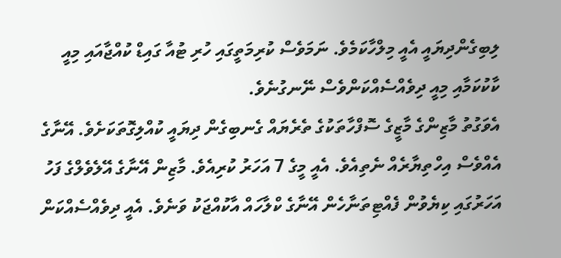ލިބިގެންދިޔައީ އެއީ މިލްހާކަމެވެ. ނަމަވެސް ކުރިމަތީގައި ހުރި ޓުއާ ގައިޑް ކުއްޖާއައި މިއީ ކާކުކަމާއި މިއީ ދިވެއްސެއްކަންވެސް ނޭނގުނެވެ.
އެވަގުތު މާޒިންގެ މާޒީގެ ސޮފްހާތަކުގެ ތެރެޔައް ގެނބިގެން ދިޔައީ ކުއްލިގޮތަކަށެވެ. އޭނާގެ އެއްވެސް އިހްތިޔާރެއް ނެތިއެވެ. އެއީ މީގެ 7 އަހަރު ކުރިއެވެ. މާޒިން އޭނާގެ އޭލެވެލްގެ ފަހު އަހަރުގައި ކިޔެވުން ފެއްޓިތަނާހެން އޭނާގެ ކްލާހައް އާކުއްޖަކު ވަނެވެ. އެއީ ދިވެއްސެއްކަން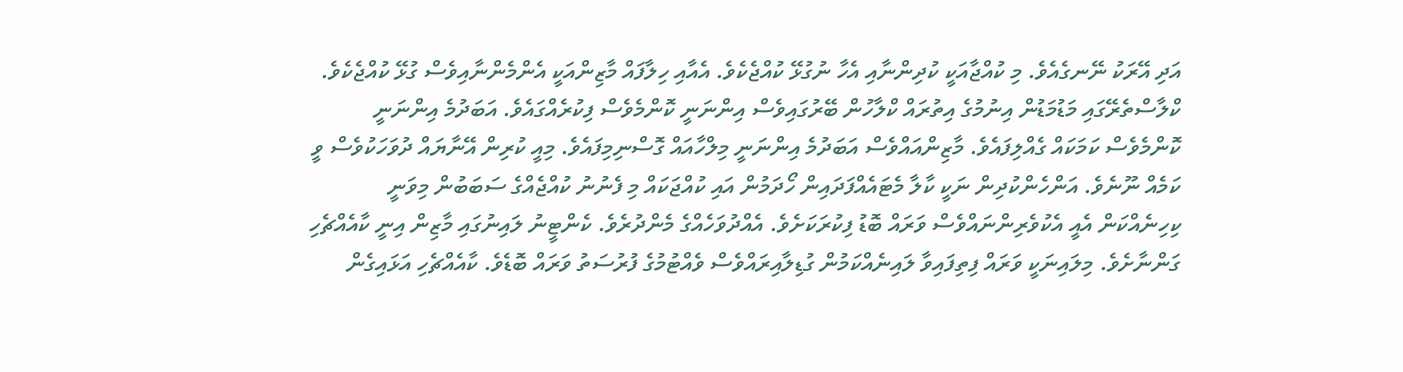އަދި އޭރަކު ނޭނގެއެވެ. މި ކުއްޖާއަކީ ކުދިންނާއި އެހާ ނުގުޅޭ ކުއްޖެކެވެ. އެއާއި ހިލާފައް މާޒިންއަކީ އެންމެންނާއިވެސް ގުޅޭ ކުއްޖެކެވެ.
ކްލާސްތެރޭގައި މަޑުމަޑުން އިނުމުގެ އިތުރައް ކްލާހުން ބޭރުގައިވެސް އިންނަނީ ކޮންމެވެސް ފިކުރެއްގައެވެ. އަބަދުމެ އިންނަނީ ކޮންމެވެސް ކަމަކައް ގެއްލިފައެވެ. މާޒިންއައްވެސް އަބަދުމެ އިންނަނީ މިލްހާއައް ގޮސްނިމިފައެވެ. މިއީ ކުރިން އޭނާޔައް ދުވަހަކުވެސް ވީ ކަމެއް ނޫނެވެ. އަންހެންކުދިން ނަކީ ކާލާ މެޓައެއްފަދައިން ހޯދަމުން އައި ކުއްޖަކައް މި ފެނުނު ކުއްޖެއްގެ ސަބަބުން މިވަނީ ކިހިނެއްކަން އެއީ އެކުވެރިންނައްވެސް ވަރައް ބޮޑު ފިކުރަކަށެވެ. އެއްދުވަހެއްގެ މެންދުރެވެ. ކެންޓީނު ލައިނުގައި މާޒިން އިނީ ކާއެއްޗެހި ގަންނާށެވެ. މިލައިނަކީ ވަރައް ފިތިފައިވާ ލައިނެއްކަމުން ގުޑިލާއިރައްވެސް ވެއްޓުމުގެ ފުރުސަތު ވަރައް ބޮޑެވެ. ކާއެއްޗެހި އަޅައިގެން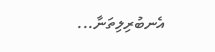އެނބުރިލިތަނާ...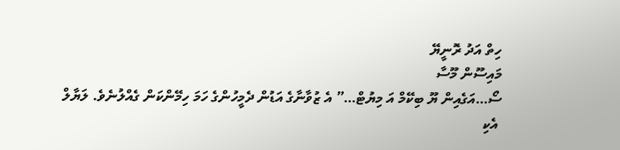ހިތް އަދު ރޮނީޔޭ
މައިސޫން މޫސާ
ސޯ…އަގެއިން ޔޫ ބިކޭމް އަ މިޔުޓް…” އެ ޒުވާނާގެ އަޑުން ދެމީހުންގެ ހަމަ ހިމޭންކަން ގެއްލުނެވެ. ލަޔާލް
 އެކި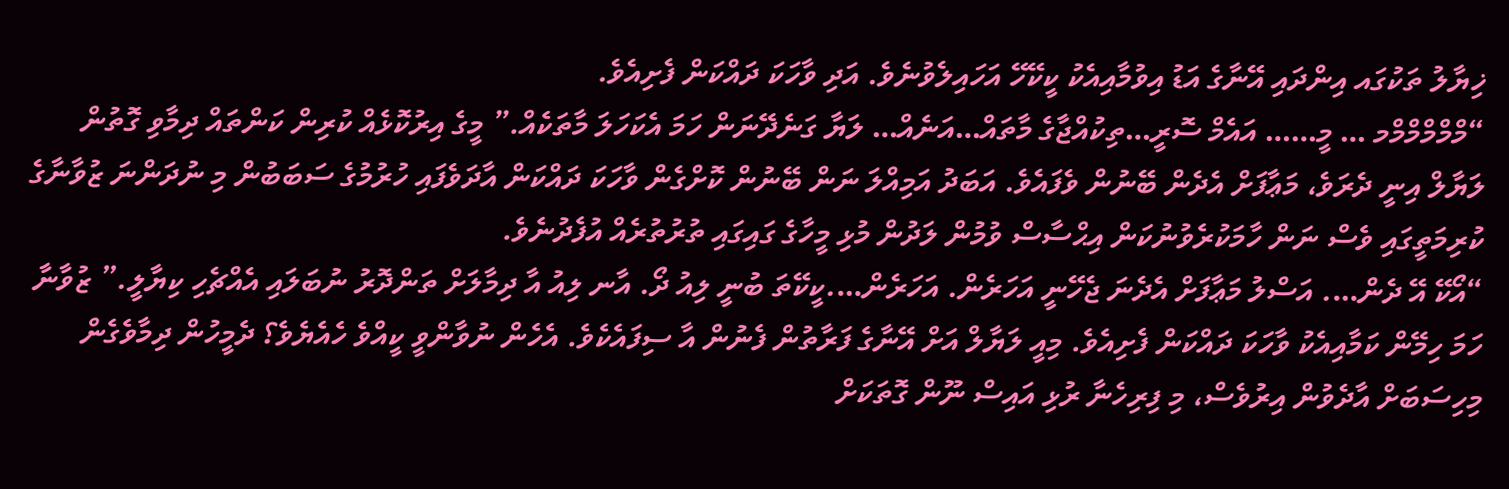ޚިޔާލު ތަކުގައ އިންދައި އޭނާގެ އަޑު އިވުމާއިއެކު ކީކޭހޭ އަހައިލެވުނެވެ. އަދި ވާހަކަ ދައްކަން ފެށިއެވެ.
“މްމްމްމްމްމ … މީ…… އައެމް ސޮރީ…ތިކުއްޖާގެ މާތައް…އަނެއް… ލަޔާ ގަނެދޭނަން ހަމަ އެކަހަލަ މާތަކެއް.” މީގެ އިރުކޮޅެއް ކުރިން ކަންތައް ދިމާވި ގޮތުން ލަޔާލް އިނީ ދެރަވެ، މަޢާފަށް އެދެން ބޭނުން ވެފައެވެ. އަބަދު އަމިއްލަ ނަން ބޭނުން ކޮށްގެން ވާހަކަ ދައްކަން އާދަވެފައި ހުރުމުގެ ސަބަބުން މި ނުދަންނަ ޒުވާނާގެ ކުރިމަތީގައި ވެސް ނަން ހާމަކުރެވުނުކަން އިޙްސާސް ވުމުން ލަދުން މުޅި މީހާގެ ގައިގައި ތުރުތުރެއް އުފެދުނެވެ.
“އޯކޭ އޭ ދެން…. އަސްލު މަޢާފަށް އެދެނަ ޖެހޭނީ އަހަރެން. އަހަރެން….ކީކޭތަ ބުނީ ލިއު ދޯ. އާނ ލިއު އާ ދިމާލަށް ތަންދޮރު ނުބަލައި އެއްޗެހި ކިޔާލީ.” ޒުވާނާ ހަމަ ހިމޭން ކަމާއިއެކު ވާހަކަ ދައްކަން ފެށިއެވެ. މިއީ ލަޔާލް އަށް އޭނާގެ ފަރާތުން ފެނުން އާ ސިފައެކެވެ. އެހެން ނުވާންވީ ކީއްވެ ހެއެޔެވެ؟ ދެމީހުން ދިމާވެގެން މިހިސަބަށް އާދެވުން އިރުވެސް، މި ފިރިހެނާ ރުޅި އައިސް ނޫން ގޮތަކަށް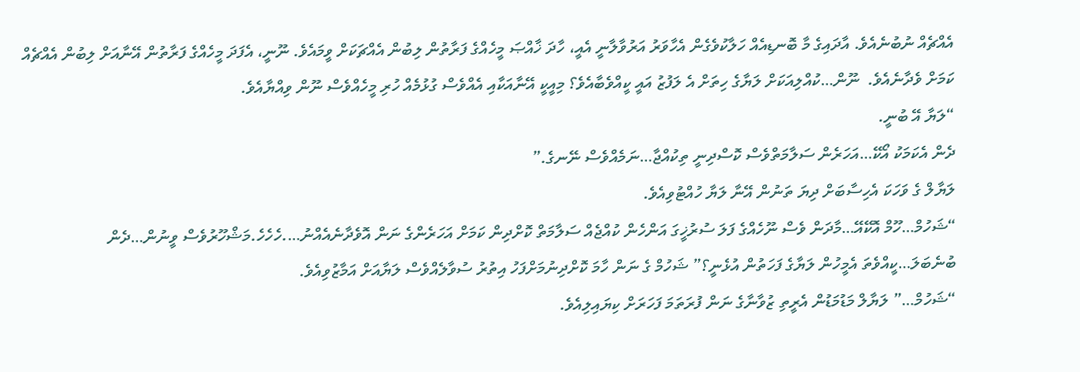އެއްޗެއް ނުބުނެއެވެ. އާދައިގެ މާ ބޮނޑިއެއް ހަލާކުވެގެން އެހާވަރު އަރުވާލާނީ އެއީ، ހާދަ ޚާއްޞަ މީހެއްގެ ފަރާތުން ލިބުން އެއްޗަކަށް ވީމައެވެ. ނޫނީ، އެފަދަ މީހެއްގެ ފަރާތުން އޭނާއަށް ލިބުން އެއްޗެއް ކަމަށް ވެދާނެއެވެ.  ނޫން…ކުއްލިއަކަށް ލަޔާގެ ހިތަށް އެ ލަފުޒު އައީ ކީއްވެބާއެވެ؟ މިއީކީ އޭނާއަކާއި އެއްވެސް ގުޅުމެއް ހުރި މީހެއްވެސް ނޫން ވިއްޔާއެވެ.
“ލަޔާ އޭ ބުނީ.
ދެން އެކަމަކު އޯކޭ…އަހަރެން ސަލާމަތްވެސް ކޮސްދިނީ ތިކުއްޖާ…ނަމެއްވެސް ނޭނގެ.”
ލަޔާލް ގެ ވަހަކަ އެހިސާބަށް ދިޔަ ތަނުން އޭނާ ލަޔާ ހުއްޓުވިއެވެ.
“ޝަހުމް…ހޫމް އޮކޭއޭ…މާދަން ވެސް ނޫހެއްގެ ފަލަ ސުރުޚީގަ އަންހެން ކުއްޖެއް ސަލާމަތް ކޮށްދިން ކަމަށް އަހަރެންގެ ނަން އޮވެދާނެއެއްނު….ހެހެހެ.މަޝްހޫރުވެސް ވީނުން…ދެން ބުނެބަލަ…ކީއްވެތަ އެމީހުން ލަޔާގެ ފަހަތުން އުޅެނީ؟” ޝަހުމް ގެ ނަން ހާމަ ކޮށްދިނުމަށްފަހު އިތުރު ސުވާލެއްވެސް ލަޔާއަށް އަމާޒުވިއެވެ.
“ޝަހުމް…” ލަޔާލް މަޑުމަޑުން އެރީތި ޒުވާނާގެ ނަން ފުރަތަމަ ފަހަރަށް ކިޔައިލިއެވެ.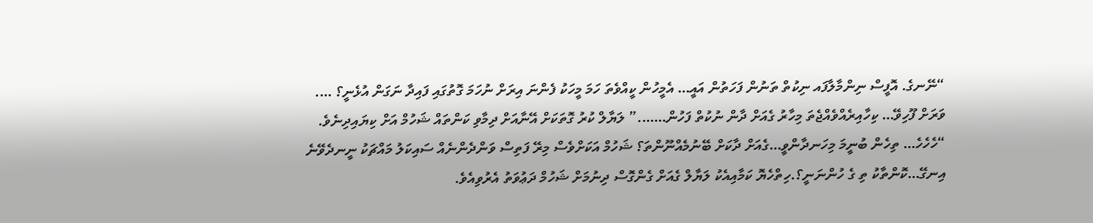“ނޭނގެ. އޮފީސް ނިންމާލާފައ ނިކުތް ތަނުން ފަހަތުން އައީ… އެމީހުން ކީއްވެތަ ހަމަ މީހަކު ފެންނަ އިރަށް ނުހަމަ ގޮތުގައި ފައިދާ ނަގަން އުޅެނީ؟ …. ވަރަށް ފޫހިވޭ… ކިހާއިރެއްވެއްޖެތަ މިހާރު ގެއަށް ދާން ނުކުތް ފަހުން…….” ލަޔާލް ކުރު ގޮތަކަށް އޭނާއަށް ދިމާވި ކަންތައް ޝަހުމް އަށް ކިޔައިދިނެވެ.
“ހެހެހެ… ތިހެން ބުނީމަ މިހަނދާންވީ…ގެއަށް ދާކަށް ބޭނުމެއްނޫންތަ؟ ޝަހުމް އަކަށްވެސް މިރޭ ފަތިސް ވަންދެންނެއް ސައިކަލު މައްޗަކު ނީނދެވޭނެ އިނގޭ…ކޮންތާކު ތި ގެ ހުންނަނީ؟.ހިތްހެޔޮ ކަމާއިއެކު ލަޔާލް ގެއަށް ގެންގޮސް ދިނުމަށް ޝަހުމް ދަޢުވަތު އެރުވިއެވެ.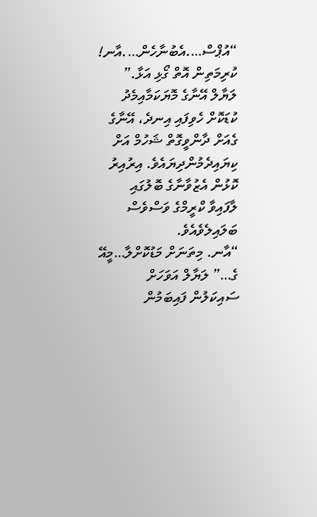“އުޕްސް….އެބުނާހެން….އާނ! ކުރިމަތިން އޮތް ގޯޅި އަޅާ.” ލަޔާލް އޭނާގެ މޮޔަކަމާއިމެދު ކުޑަކޮށް ހެވިފައި އިނދެ، އޭނާގެ ގެއަށް ދާންވީގޮތް ޝަހުމް އަށް ކިޔައިދެމުންދިޔައެވެ. އިރުއިރު ކޮޅުން އެޒުވާނާގެ ބޮލުގައި ލާފައިވާ ކްރީމްގެ ވަސްވެސް ބަލައިލެވެއެވެ.
“އާނ. މިތަނަށް މަޑުކޮށްލާ…މީއޭ ގެ…” ލަޔާލް އަވަހަށް ސައިކަލުން ފައިބަމުން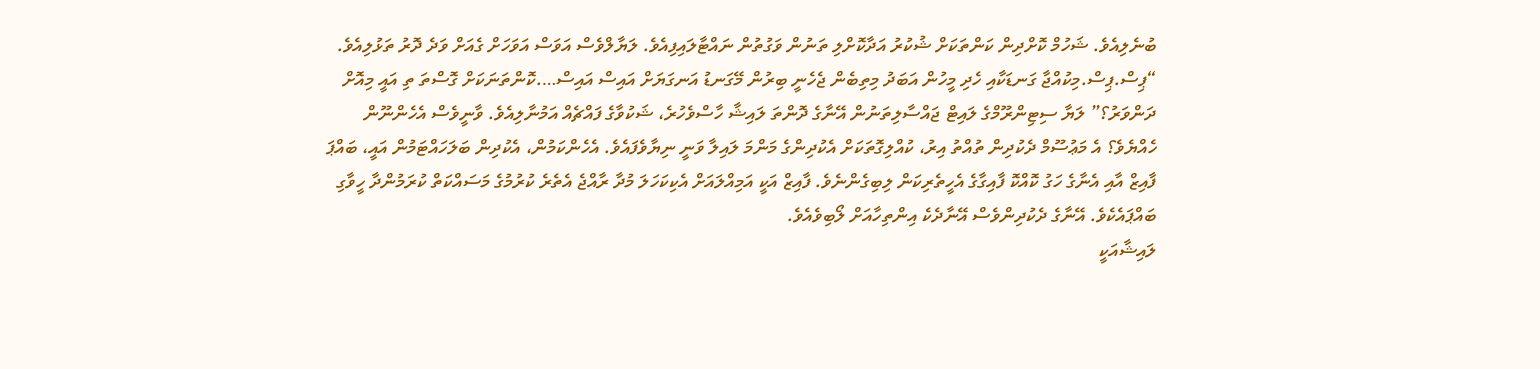ބުނެލިއެވެ. ޝަހުމް ކޮށްދިން ކަންތަކަށް ޝުކުރު އަދާކޮށްލި ތަނުން ވަގުތުން ނައްޓާލައިފިއެވެ. ލަޔާލްވެސް އަވަސް އަވަހަށް ގެއަށް ވަދެ ދޮރު ތަޅުލިއެވެ.
“ޕިސް.ޕިސް.މިކުއްޖާ ގަނޑަކާއި ހެދި މީހުން އަބަދު މިތިބެން ޖެހެނީ ބިރުން މޭގަނޑު އަނގަޔަށް އައިސް އައިސް….ކޮންތަނަކަށް ގޮސްތަ ތި އައީ މިއޮށް ދަންވަރު؟” ލަޔާ ސިޓިންރޫމްގެ ލައިޓް ޖައްސާލިތަނުން އޭނާގެ ދޮންތަ ލައިޝާ ހާސްވެހުރެ، ޝަކުވާގެ ފައްޗެއް އަމުނާލިއެވެ. ވާނީވެސް އެހެންނޫން ހެއްޔެވެ؟ އެ މަޢުސޫމް ދެކުދިން ތުއްތު އިރު، ކުއްލިގޮތަކަށް އެކުދިންގެ މަންމަ ލައިލާ ވަނީ ނިޔާވެފައެވެ. އެހެންކަމުން، އެކުދިން ބަލަހައްޓަމުން އައީ، ބައްޕަ ފާއިޒް އާއި އެނާގެ ހަގު ކޮއްކޮ ފާއިގާގެ އެހީތެރިކަން ލިބިގެންނެވެ. ފާއިޒް އަކީ އަމިއްލައަށް އެކިކަހަލަ މުދާ ރާއްޖެ އެތެރެ ކުރުމުގެ މަސައްކަތް ކުރަމުންދާ ހީވާގި ބައްޕައެކެވެ. އޭނާގެ ދެކުދިންވެސް އޭނާދެކެ އިންތިހާއަށް ލޯބިވެއެވެ.
ލައިޝާއަކީ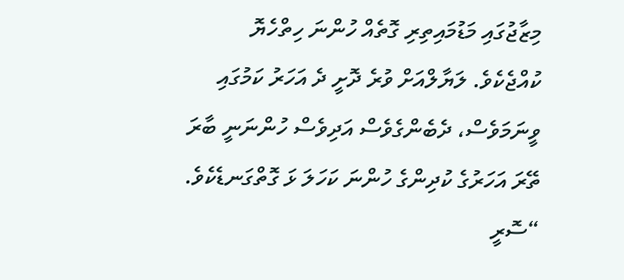މިޒާޖުގައި މަޑުމައިތިރި ގޮތެއް ހުންނަ ހިތްހެޔޮ ކުއްޖެކެވެ. ލަޔާލްއަށް ވުރެ ދޮށީ ދެ އަހަރު ކަމުގައި ވީނަމަވެސް، ދެބެންގެވެސް އަދިވެސް ހުންނަނީ ބާރަ ތޭރަ އަހަރުގެ ކުދިންގެ ހުންނަ ކަހަލަ ޅަ ގޮތްގަނޑެކެވެ.
“ސޮރީ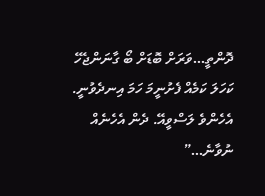ދޮންތީ…ވަރަށް ބޮޑަށް ބޯ ގާނަންޖެހޭ ކަހަލަ ކަމެއް ފެށުނީމަ ހަމަ އިނދެވުނީ. އެހެންވެ ލަސްވީއޭ. ދެން އެހެނެއް ނުވާނެ…”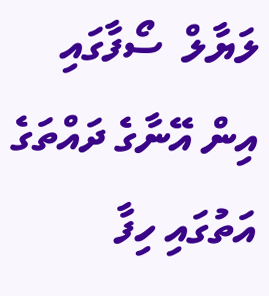ލަޔާލް  ސޯފާގައި އިން އޭނާގެ ދައްތަގެ އަތުގައި ހިފާ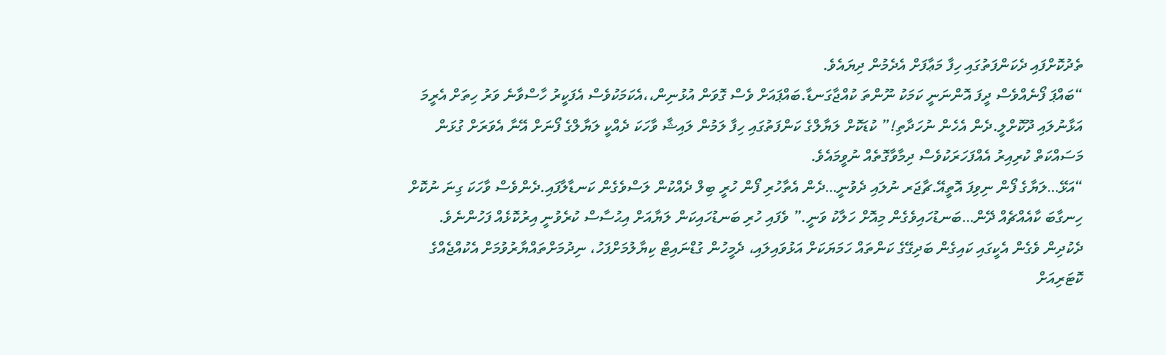ތެދުކޮށްފައި ދެކަންފަތުގައި ހިފާ މަޢާފަށް އެދެމުން ދިޔައެވެ.
“ބައްޕަ ފޯނެއްވެސް ދީފަ އޮންނަނީ ކަމަކު ނޫންތަ ކުއްޖާގަނޑާ.ބައްޕައަށް ވެސް ގޮވަން އުޅުނިން،،އެކަމަކުވެސް އެފަކީރު ހާސްވާނެ ވަރު ހިތަށް އެރީމަ އަޅާނުލައި ދޫކޮށްލީ.ދެން އެހެން ނުހަދާތި!” ކުޑަކޮށް ލަޔާލްގެ ކަންފަތުގައި ހިފާ ލަމުން ލައިޝާ ވާހަކަ ދެއްކީ ލަޔާލްގެ ފޯނަށް އޭނާ އެވަރަށް ގުޅަން މަސައްކަތް ކުރިއިރު އެއްފަހަރަކުވެސް ދިމާވާގޮތެއް ނުވީމައެވެ.
“އަޅޭ…ލަޔާގެ ފޯން ނިވިފަ އޮތީއޭ.ޗާޖަރ ނުލައި ދެވުނީ…ދެން އެތާހުރި ފޯން ހުރީ ބިލް ދެއްކުން ލަސްވެގެން ކަނޑާލާފައި.ދެންވެސް ވާހަކަ ގިނަ ނުކޮށް ހިނގާބަ ކާއެއްޗެއް ދޭން…ބަނޑުހައިވެގެން މިއޮށް ހަލާކު ވަނީ.” ވެފައި ހުރި ބަނޑުހައިކަން ލަޔާއަށް އިޙުސާސް ކުރެވުނީ އިރުކޮޅެއް ފަހުންނެވެ. ދެކުދިން ވެގެން އެކީގައި ކައިގެން ބަދިގޭގެ ކަންތައް ހަމަޔަކަށް އަޅުވައިލައި، ދެމީހުން ގުޑްނައިޓް ކިޔާލުމަށްފަހު، ނިދުމަށްތައްޔާރުވުމަށް އެކުއްޖެއްގެ ކޮޓަރިއަށް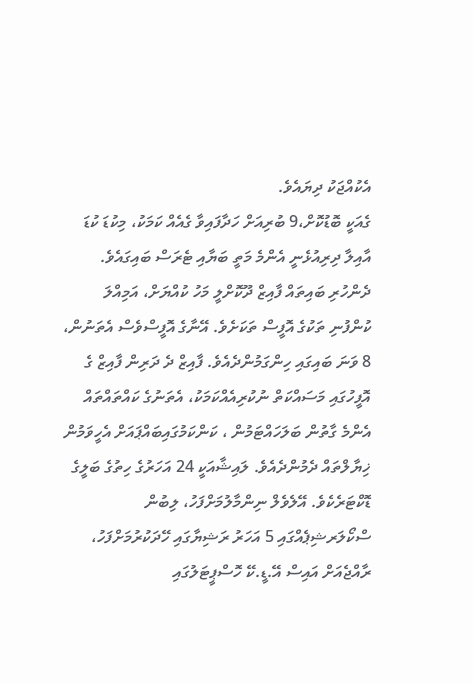އެކުއްޖަކު ދިޔައެވެ.
ގެއަކީ ބޮޑުކޮށް،9 ބުރިއަށް ހަދާފައިވާ ގެއެއް ކަމަކު، މިކުޑަ ކުޑަ އާއިލާ ދިރިއުޅެނީ އެންމެ މަތީ ބަޔާއި ޓެރަސް ބައިގައެވެ. ދެންހުރި ބައިތައް ފާއިޒް ދޫކޮށްލީ މަހު ކުއްޔަށް، އަމިއްލަ ކުންފުނި ތަކުގެ އޮފީސް ތަކަށެވެ. އޭނާގެ އޮފީސްވެސް އެތަނުން، 8 ވަނަ ބައިގައި ހިންގަމުންދެއެވެ. ފާއިޒް ދެ ދަރިން ފާއިޒް ގެ އޮފީހުގައި މަސައްކަތް ނުކުރިއެއްކަމަކު، އެތަނުގެ ކައްތައްތައް އެންމެ ގާތުން ބަލަހައްޓަމުން ، ކަންކަމުގައިބައްޕައަށް އެހީވަމުން ޚިޔާލްތައް ދެމުންދެއެވެ. ލައިޝާއަކީ 24 އަހަރުގެ ހިތުގެ ބަލީގެ ޑޮކްޓަރެކެވެ. އޭލެވެލް ނިންމާލުމަށްފަހު، ލިބުން ސްކޯލަރޝިޕެއްގައި 5 އަހަރު ރަޝިޔާގައި ހޭދަކުރުމަށްފަހު، ރާއްޖެއަށް އައިސް އޭ.ޑީ.ކޭ ހޮސްޕީޓަލުގައި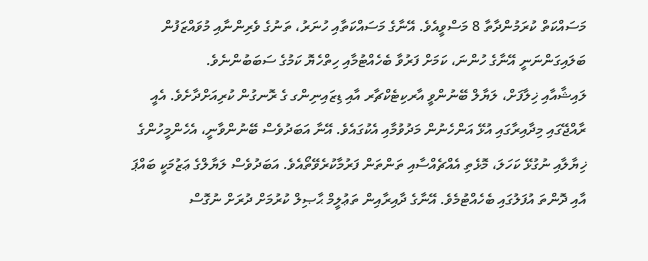މަސައްކަތް ކުރަމުންދާތާ 8 މަސްވީއެވެ. އޭނާގެ މަސައްކަތާއި ހުނަރު، ތަނުގެ ވެރިންނާއި މުވައްޒަފުން ބަލައިގަންނަނީ އޭނާގެ ހުންނަ، ކަމަށް ފަރުވާ ބެހެއްޓުމާއި ހިތްހެޔޮ ކަމުގެ ސަބަބުންނެވެ.
ލައިޝާއާއި ޚިލާފަށް، ލަޔާލް ބޭނުންވީ އާރކިޓެކްޗާރ އާއި ޑިޒައިނިންގ ގެ ރޮނގުން ކުރިއަށްދާށެވެ. އެއީ ރާއްޖޭގައި މިދާއިރާގައި އުޅޭ އަންހެނުން މަދުވުމާއި އެކުގައެވެ. އޭނާ އަބަދުވެސް ބޭނުންވާނީ، އެހެންމީހުންގެ ޚިޔާލާއި ނުގުޅޭ ކަހަލަ، މޮޅެތި އެއްޗެއްސާއި ތަންތަން ފަރުމާކުރެވޭތޯއެވެ. އަބަދުވެސް ލަޔާލްގެ ޢަޒުމަކީ ބައްޕަ އާއި ދޮންތަ އުފަލުގައި ބެހެއްޓުމެވެ. އޭނާގެ ދާއިރާއިން ތަޢުލީމް ޙާޞިލް ކުރުމަށް ދުރަށް ނުގޮސް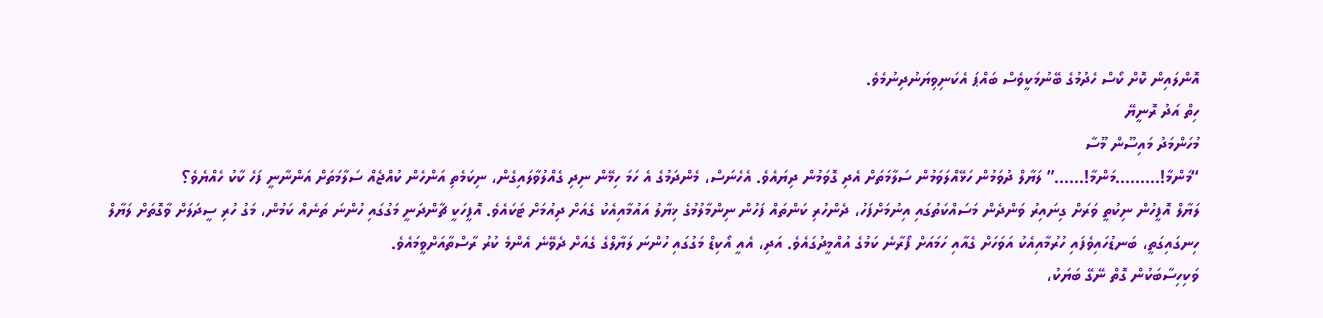އޮންލައިން ކޮށް ކޯސް ހެދުމުގެ ބޭނުމަކީވެސް ބައްޕަ އެކަނިވިޔަނުދިނުމެވެ.
ހިތް އަދު ރޮނީޔޭ
މުހަންމަދު މައިސޫން މޫސާ
“މަންމާ!………މަންމާ!……” ލަޔާލް ދުވަމުން ހަޅޭއްލަވަމުން ސަލާމަތަށް އެދި ގޮވަމުން ދިޔައެވެ. އެހެނަސް، މެންދަމުގެ އެ ހަމަ ހިމޭން ނިދި ގެއްލުވާލައިގެން، ނިކަމެތި އަންހެން ކުއްޖެއް ސަލާމަތަށް އަންނާނީ ފަހެ ކާކު ހެއްޔެވެ؟
ލަޔާލް އޮފީހުން ނިކުތީ ވަރަށް ގިނައިރު ވަންދެން މަސައްކަތުގައި އިނުމަށްފަހު، ދެންހުރި ކަންތައް ފަހުން ނިންމާލުމުގެ ޚިޔާލު އައުމާއިއެކު ގެއަށް ދިއުމަށް ޓަކައެވެ. އޮފީހަކީ ޗާންދަނީ މަގުގައި ހުންނަ ތަނެއް ކަމުން، މަގު ހުރި ސީދަލަށް ވާގޮތަށް ލަޔާލް ހިނގައިގަތީ، ބަނޑުހައިވެފައި ހުރުމާއިއެކު އަވަހަށް ގެއާއި ހަމައަށް ފޯރާނެ ކަމުގެ އުއްމީދުގައެވެ. އަދި، އެއީ އޯކިޑް މަގުގައި ހުންނަ ލަޔާލްގެ ގެއަށް ދެވޭނެ އެންމެ ކުރު ރާސްތާއަށްވީމައެވެ.
ވަކިހިސާބަކުން ގޮތް ނޭގޭ ބަޔަކު،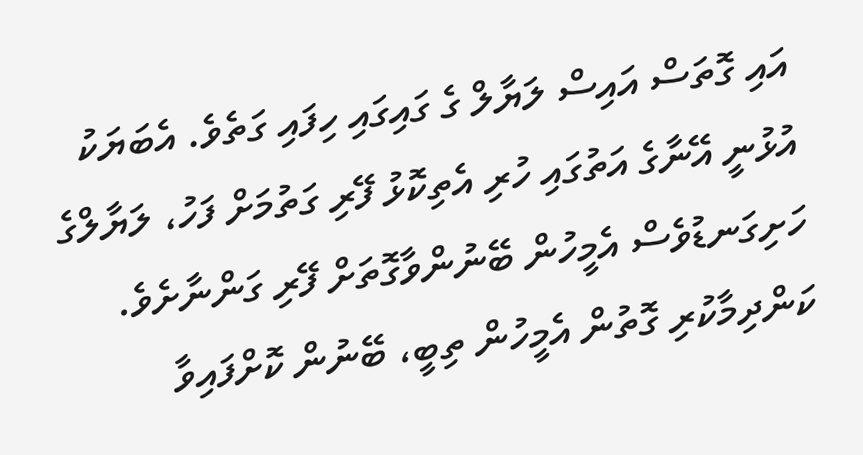އައި ގޮތަސް އައިސް ލަޔާލް ގެ ގައިގައި ހިފައި ގަތެވެ. އެބަޔަކު އުޅުނީ އޭނާގެ އަތުގައި ހުރި އެތިކޮޅު ފޭރި ގަތުމަށް ފަހު، ލަޔާލްގެ ހަށިގަނޑުވެސް އެމީހުން ބޭނުންވާގޮތަށް ފޭރި ގަންނާށެވެ. ކަންދިމާކުރި ގޮތުން އެމީހުން ތިބީ، ބޭނުން ކޮށްފައިވާ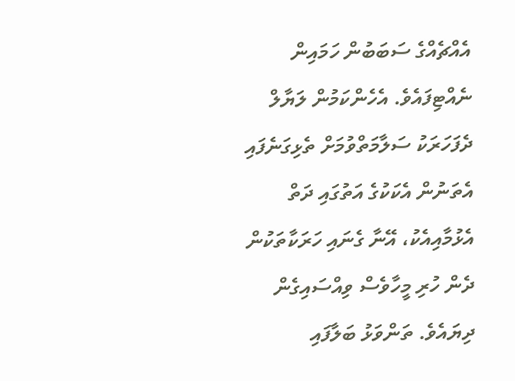އެއްޗެއްގެ ސަބަބުން ހަމައިން ނެއްޓިފައެވެ. އެހެންކަމުން ލަޔާލް ދެފަހަރަކު ސަލާމަތްވުމަށް ތެޅިގަނެފައި އެތަނުން އެކަކުގެ އަތުގައި ދަތް އެޅުމާއިއެކު، އޭނާ ގެނައި ހަރަކާތަކުން ދެން ހުރި މީހާވެސް ވިއްސައިގެން ދިޔައެވެ. ތަންވަޅު ބަލާފައި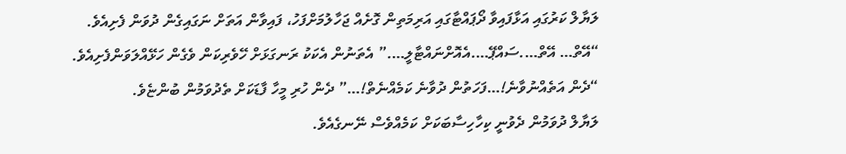ލަޔާލް ކަރުގައި އަޅާފައިވާ ދޯޕައްޓާގައި އަރިމަތިން ގޮށެއް ޖަހާލުމަށްފަހު، ފައިވާން އަތަށް ނަގައިގެން ދުވަން ފެށިއެވެ.
“އޭތް… އޭތް….ސައްޕޭ….އެއޮށްނައްޓާލީ….” އެތަނުން އެކަކު ރަނގަޅަށް ހޭވެރިކަން ވެގެން ހަޅޭއްލަވަންފެށިއެވެ.
“ދެން އަތެއްނުވާނެ!…ފަހަތުން ދުވާނެ ކަމެއްނެތް!…” ދެން ހުރި މީހާ ފާޑަކަށް ތެދުވަމުން ބުންޏެވެ.
ލަޔާލް ދުވަމުން ދެވުނީ ކިހާހިސާބަކަށް ކަމެއްވެސް ނޭނގެއެވެ.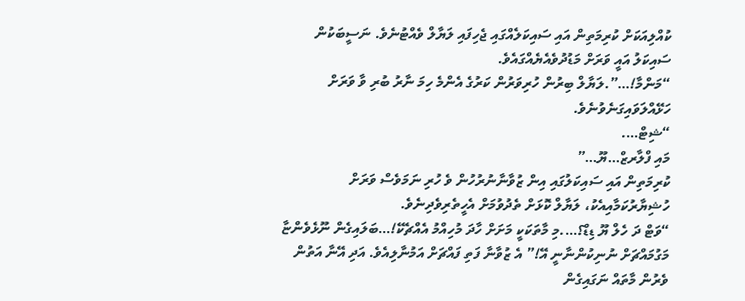ކުއްލިއަކަށް ކުރިމަތިން އައި ސައިކަލެއްގައި ޖެހިފައި ލަޔާލް ވެއްޓުނެވެ. ނަސީބަކުން ސައިކަލު އައީ ވަރަށް މަޑުދުވެއެޔެއްގައެވެ.
“މަންމާ!…”.ލަޔާލް ބިރުން ހުރިވަރުން ކަރުގެ އެންމެ ހިމަ ނާރު ބުރި ވާ ވަރަށް ހަޅޭއްލަވައިގަނެވުނެވެ.
“ޝިޓް….
މައި ފްލާރޒް…ޔޫ…”
ކުރިމަތިން އައި ސައިކަލުގައި އިން ޒުވާނާނުރުހުން ވެ ހުރި ނަމަވެސް ވަރަށް ހުޝިޔާރުކަމާއިއެކު، ލަޔާލް ކޮޅަށް ތެދުވުމަށް އެހީތެރިވެދިނެވެ.
“ވަޓް ދަ ހެލް ޔޫ ޑިޑް؟….މި މާތަކަކީ މަށަށް ހާދަ މުހިއްމު އެއްޗެކޭ!…ބަލައިގެން ނޫޅެވެންޏާ މަގުމައްޗަށް ނުނިކުންނާނީ އޭ!” އެ ޒުވާނާ ފަތި ފައްޗަށް އަމުނާލިއެވެ. އަދި އޭނާ އަތުން ވެރުން މާތައް ނަގައިގެން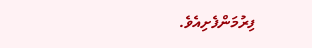ފިރުމަންފެށިއެވެ.